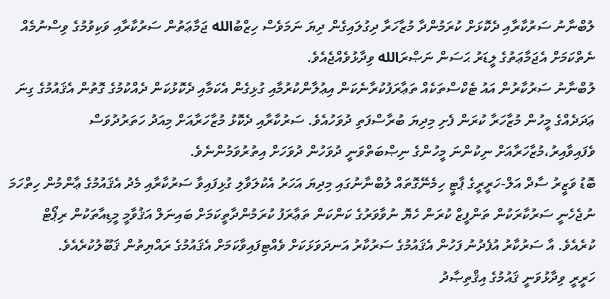ލުބްނާނު ސަރުކާރާއި ދެކޮޅަށް ކުރަމުންދާ މުޒާހަރާ ދިގުލައިގެން ދިޔަ ނަމަވެސް ހިޒްބުالله ޖަމާޢަތުން ސަރުކާރާއި ވަކިވުމުގެ ވިސްނުމެއް ނެތްކަމަށް އެޖަމާޢަތުގެ ލީޑަރު ޙަސަން ނަޞްރަالله ވިދާޅުވެއްޖެއެވެ.
ލުބްނާނު ސަރުކާރުން އައު ޓެކްސްތަކެއް ތަޢާރަފުކުރާނެކަން އިޢުލާންކުރުމާއި ގުޅިގެން އެކަމާއި ދެކޮޅުކަން ދެއްކުމުގެ ގޮތުން އެޤައުމުގެ ގިނަ ޢަދަދެއްގެ މީހުން މުޒާހަރާ ކުރަން ފެށި މިދިޔަ ބުރާސްފަތި ދުވަހުއެވެ. ސަރުކާރާއި ދެކޮޅު މުޒާހަރާއަށް މިއަދު ހަތަރުދުވަސް ވެފައިވާއިރު،މުޒާހަރާއަށް ނިކުންނަ މީހުންގެ ނިޞްބަތްވަނީ ދުވަހުން ދުވަހަށް އިތުރުވަމުންނެވެ.
ބޮޑު ވަޒީރު ސާދް އަލް-ހަރީރީގެ ޕާޓީ ހިމެނޭގޮތައް ލުބްނާނުގައި މިދިޔަ އަހަރު އެކުލަވާލި ގުޅިފައިވާ ސަރުކާރާއި މެދު އެޤައުމުގެ ޢާންމުން ހިތްހަމަ ނުޖެހެނީ ސަރުކާރަކުން ތަންފީޒް ކުރަން ހެޔޮ ނުވާވަރުގެ ކަންކަން ތަޢާރަފު ކުރަމުންދާތީކަމަށް ބައިނަލް އަޤުވާމީ މީޑިއާތަކުން ރިޕޯޓް ކުރެއެވެ. އާ ސަރުކާރު އުފެދުނު ފަހުން އެޤައުމުގެ ސަރުކާރު އަނދަވަޅަކަށް ވެއްޓިފައިވާކަމަށް އެޤައުމުގެ ރައްޔިތުން ޤަބޫލުކުރެއެވެ.
ހަރީރީ ވިދާޅުވަނީ ޤައުމުގެ އިޤްތިޞާދު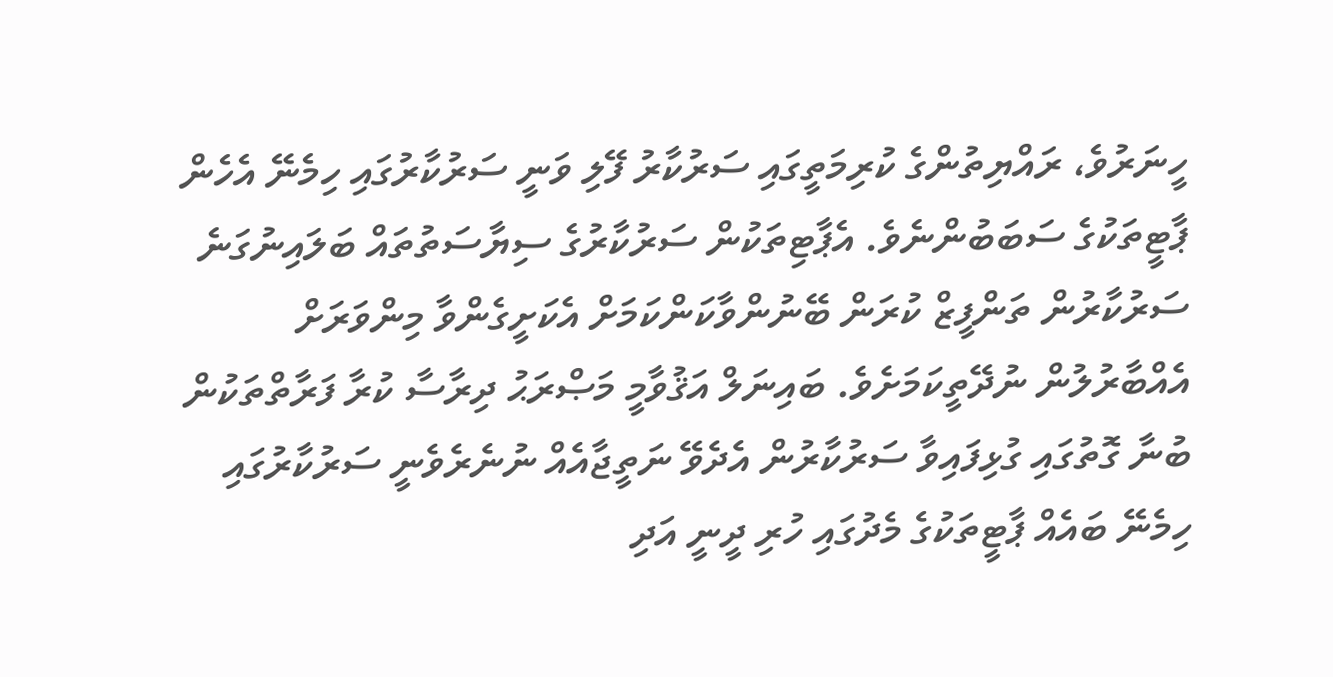ހީނަރުވެ، ރައްޔިތުންގެ ކުރިމަތީގައި ސަރުކާރު ފޭލި ވަނީ ސަރުކާރުގައި ހިމެނޭ އެހެން ޕާޓީތަކުގެ ސަބަބުންނެވެ. އެޕާޓިތަކުން ސަރުކާރުގެ ސިޔާސަތުތައް ބަލައިނުގަނެ ސަރުކާރުން ތަންފީޒް ކުރަން ބޭނުންވާކަންކަމަށް އެކަށީގެންވާ މިންވަރަށް އެއްބާރުލުން ނުދޭތީކަމަށެވެ. ބައިނަލް އަޤުވާމީ މަޞްރަޙު ދިރާސާ ކުރާ ފަރާތްތަކުން ބުނާ ގޮތުގައި ގުޅިފައިވާ ސަރުކާރުން އެދެވޭ ނަތީޖާއެއް ނުނެރެވެނީ ސަރުކާރުގައި ހިމެނޭ ބައެއް ޕާޓީތަކުގެ މެދުގައި ހުރި ދީނީ އަދި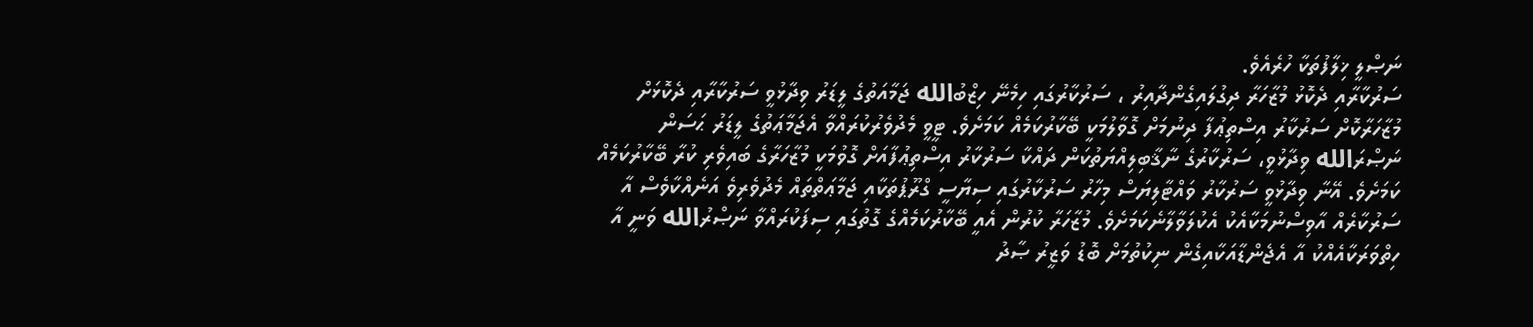ނަޞްލީ ޚިލާފުތަކާ ހުރެއެވެ.
ސަރުކާރާއި ދެކޮޅު މުޒާހަރާ ދިގުލައިގެންދާއިރު ، ސަރުކާރުގައި ހިމެނޭ ހިޒްބުالله ޖަމާއަތުގެ ލީޑަރު ވިދާޅުވީ ސަރުކާރާއި ދެކޮޅަށް މުޒާހަރާކޮށް ސަރުކާރު އިސްތިޢުފާ ދިނުމަށް ގޮވާލުމަކީ ބޭކާރުކަމެއް ކަމަށެވެ. ޓީވީ މެދުވެރުކުރައްވާ އެޖަމާޢަތުގެ ލީޑަރު ޙަސަން ނަޞްރަالله ވިދާޅުވީ، ސަރުކާރުގެ ނާޤާބިލިއްޔަތުކަން ދައްކާ ސަރުކާރު އިސްތިޢުފާއަށް ގޮވުމަކީ މުޒާހަރާގެ ބައިވެރި ކުރާ ބޭކާރުކަމެއް ކަމަށެވެ. އޭނާ ވިދާޅުވީ ސަރުކާރު ވައްޓާލިޔަސް މިހާރު ސަރުކާރުގައި ސިޔާސީ ގްރޫޕުތަކާއި ޖަމާޢަތްތައް މެދުވެރިވެ އަނެއްކާވެސް އާ ސަރުކާރެއް އާވިސްނުމަކާއެކު އެކުލަވާލާނެކަމަށެވެ. މުޒާހަރާ ކުރުން އެއީ ބޭކާރުކަމެއްގެ ގޮތުގައި ސިފަކުރައްވާ ނަޞްރުالله ވަނީ އާ ހިތްވަރަކާއެއްކު އާ އެޖެންޑާއަކާއިގެން ނިކުތުމަށް ބޮޑު ވަޒީރު ޞާދު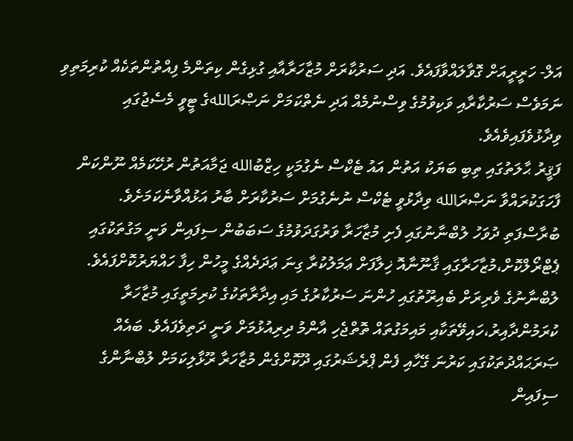އަލް- ހަރީރީއަށް ގޮވާލައްވާފައެވެ. އަދި ސަރުކާރަށް މުޒާހަރާއާއި ގުޅިގެން ކިތަންމެ ފިއްތުންތަކެއް ކުރިމަތިވި ނަމަވެސް ސަރުކާރާއި ވަކިވުމުގެ ވިސްނުމެއް އަދި ނެތްކަމަށް ނަޞްރަاللهގެ ޓީވީ މެސެޖުގައި ވިދާޅުވެފައިވެއެވެ.
ފަޤީރު ޙާލަތުގައި ތިބި ބަޔަކު އަތުން އައު ޓެކްސް ނެގުމަކީ ހިޒްބުالله ޖަމާއަތުން ރުހޭކަމެއް ނޫންކަން ފާހަގަކުރައްވާ ނަޞްރަالله ވިދާޅުވީ ޓެކްސް ނުނެގުމަށް ސަރުކާރަށް ބާރު އަޅުއްވާނެކަމަށެވެ.
ބުރާސްފަތި ދުވަހު ލުބްނާނުގައި ފެށި މުޒާހަރާ ވަރުގަދަވުމުގެ ސަބަބުން ސިފައިން ވަނީ މަގުތަކުގައި ޕެޓްރޯލްކޮށް،މުޒާހަރާގައި ޤާނޫނާއޮ ޚިލާފަށް ޢަމަލުކުރާ ގިނަ ޢަދަދެއްގެ މީހުން ހިފާ ހައްޔަރުކޮށްފައެވެ. ލުބްނާނުގެ ވެރިރަށް ބެއިރޫތުގައި ހުންނަ ސަރުކާރުގެ މައި އިދާރާތަކުގެ ކުރިމަތީގައި މުޒާހަރާ ކުރަމުންދާއިރު،ހައިވޭތަކާއި މައިމަގުތައް ތޮތްޖެހި އާންމު ދިރިއުޅުމަށް ވަނީ ދަތިވެފައެވެ. ބައެއް ޞަރަޙައްދުތަކުގައި ކަރުނަ ގޭހާއި ފެން ޕްރެޝަރުގައި ދޫކޮށްގެން މުޒާހަރާ ރޫޅާލިކަމަށް ލުބްނާންގެ ސިފައިން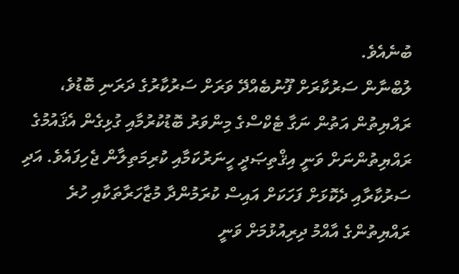ބުނެއެވެ.
ލުބްނާން ސަރުކާރަށް ފޫނުބެއްދޭ ވަރަށް ސަރުކާރުގެ ދަރަނި ބޮޑުވެ، ރައްޔިތުން އަތުން ނަގާ ޓެކްސްގެ މިންވަރު ބޮޑުކުރުމާއި ގުޅިގެން އެޤައުމުގެ ރައްޔިތުންނަށް ވަނީ އިޤްތިޞަދީ ހީނަރުކަމާއި ކުރިމަތިލާން ޖެހިފައެވެ. އަދި ސަރުކާރާއި ދެކޮޅަށް ފަހަކަށް އައިސް ކުރަމުންދާ މުޒާހަރާތަކާއި ހުރެ ރައްޔިތުންގެ އާއްމު ދިރިއުޅުމަށް ވަނީ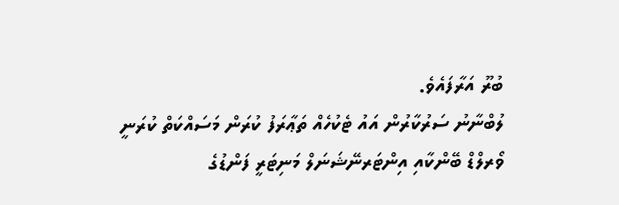ބުރޫ އަރާފައެވެ.
ލުބްނާނު ސަރުކާރުން އައު ޓެކުހެއް ތަޢާރަފު ކުރަން މަސައްކަތް ކުރަނީ ވޯރލްޑް ބޭންކާއި އިންޓަރނޭޝަނަލް މަނިޓަރީ ފަންޑުގެ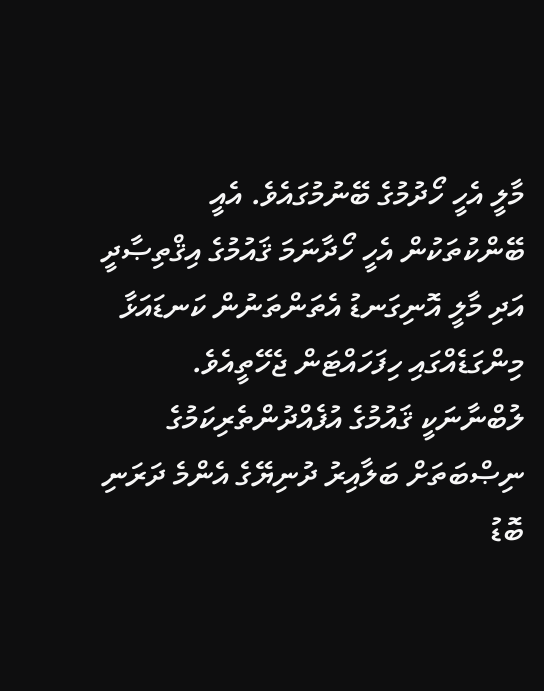މާލީ އެހީ ހޯދުމުގެ ބޭނުމުގައެވެ. އެއީ ބޭންކުތަކުން އެހީ ހޯދާނަމަ ޤައުމުގެ އިޤްތިޞާދީ އަދި މާލީ އޮނިގަނޑު އެތަންތަނުން ކަނޑައަޅާ މިންގަޑެއްގައި ހިފަހައްޓަން ޖެހޭތީއެވެ.
ލުބްނާނަކީ ޤައުމުގެ އުފެއްދުންތެރިކަމުގެ ނިޞްބަތަށް ބަލާއިރު ދުނިޔޭގެ އެންމެ ދަރަނި ބޮޑު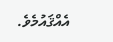އެއްޤައުމެވެ.